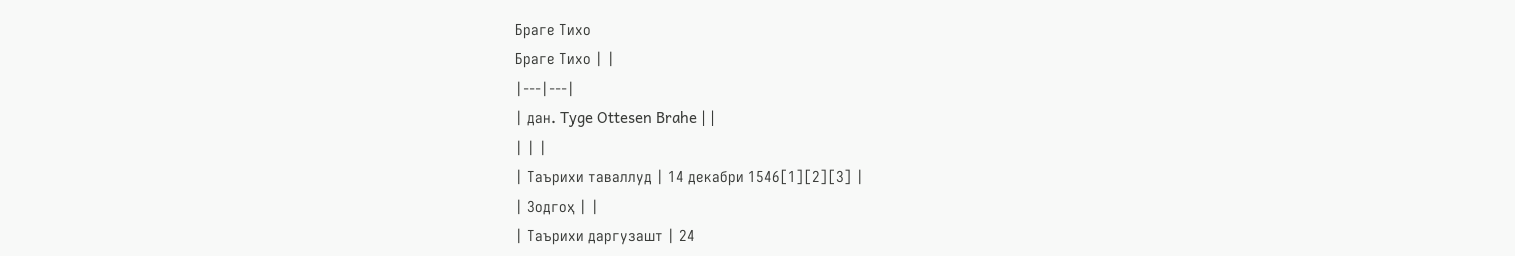Браге Тихо
Браге Тихо | |
|---|---|
| дан. Tyge Ottesen Brahe | |
| | |
| Таърихи таваллуд | 14 декабри 1546[1][2][3] |
| Зодгоҳ | |
| Таърихи даргузашт | 24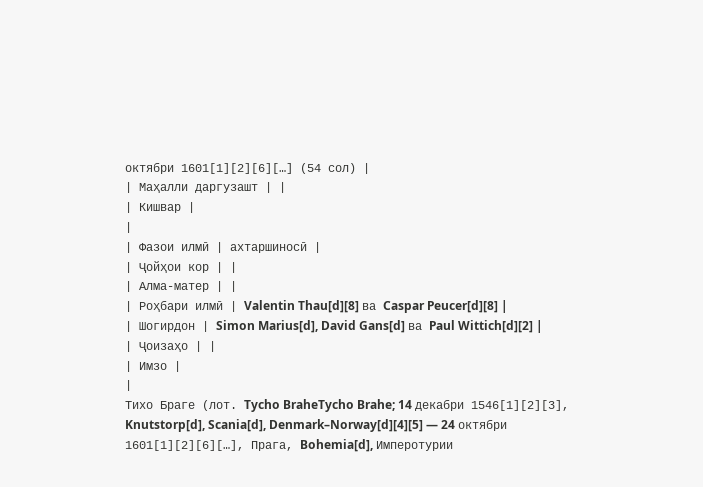октябри 1601[1][2][6][…] (54 сол) |
| Маҳалли даргузашт | |
| Кишвар |
|
| Фазои илмӣ | ахтаршиносӣ |
| Ҷойҳои кор | |
| Алма-матер | |
| Роҳбари илмӣ | Valentin Thau[d][8] ва Caspar Peucer[d][8] |
| Шогирдон | Simon Marius[d], David Gans[d] ва Paul Wittich[d][2] |
| Ҷоизаҳо | |
| Имзо |
|
Тихо Браге (лот. Tycho BraheTycho Brahe; 14 декабри 1546[1][2][3], Knutstorp[d], Scania[d], Denmark–Norway[d][4][5] — 24 октябри 1601[1][2][6][…], Прага, Bohemia[d], Имперотурии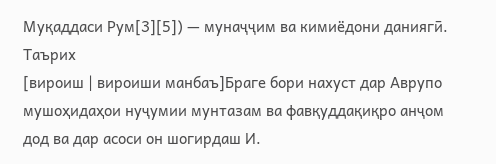Муқаддаси Рум[3][5]) — мунаҷҷим ва кимиёдони даниягӣ.
Таърих
[вироиш | вироиши манбаъ]Браге бори нахуст дар Аврупо мушоҳидаҳои нуҷумии мунтазам ва фавқуддақиқро анҷом дод ва дар асоси он шогирдаш И.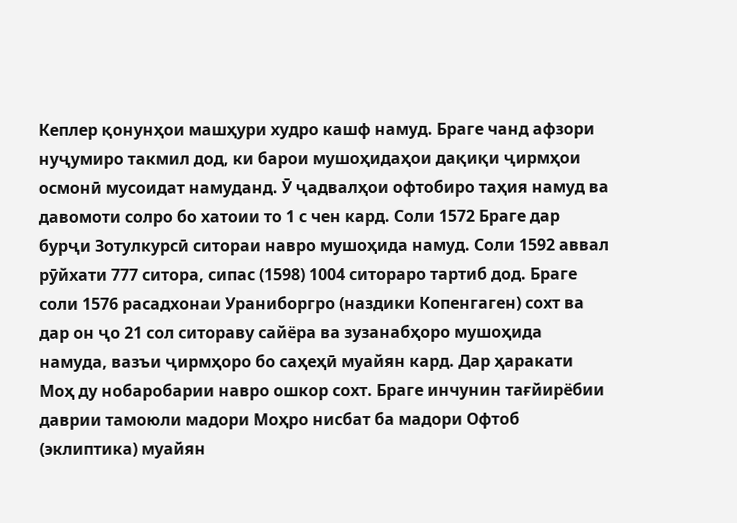Кеплер қонунҳои машҳури худро кашф намуд. Браге чанд афзори нуҷумиро такмил дод, ки барои мушоҳидаҳои дақиқи ҷирмҳои осмонӣ мусоидат намуданд. Ӯ ҷадвалҳои офтобиро таҳия намуд ва давомоти солро бо хатоии то 1 с чен кард. Соли 1572 Браге дар бурҷи Зотулкурсӣ ситораи навро мушоҳида намуд. Соли 1592 аввал рӯйхати 777 ситора, сипас (1598) 1004 ситораро тартиб дод. Браге соли 1576 расадхонаи Ураниборгро (наздики Копенгаген) сохт ва дар он ҷо 21 сол ситораву сайёра ва зузанабҳоро мушоҳида намуда, вазъи ҷирмҳоро бо саҳеҳӣ муайян кард. Дар ҳаракати Моҳ ду нобаробарии навро ошкор сохт. Браге инчунин тағйирёбии даврии тамоюли мадори Моҳро нисбат ба мадори Офтоб (эклиптика) муайян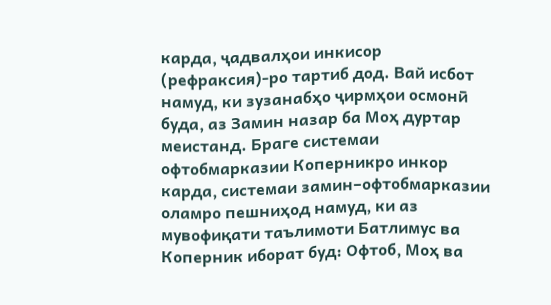карда, ҷадвалҳои инкисор (рефраксия)-ро тартиб дод. Вай исбот намуд, ки зузанабҳо ҷирмҳои осмонӣ буда, аз Замин назар ба Моҳ дуртар меистанд. Браге системаи офтобмарказии Коперникро инкор карда, системаи замин–офтобмарказии оламро пешниҳод намуд, ки аз мувофиқати таълимоти Батлимус ва Коперник иборат буд: Офтоб, Моҳ ва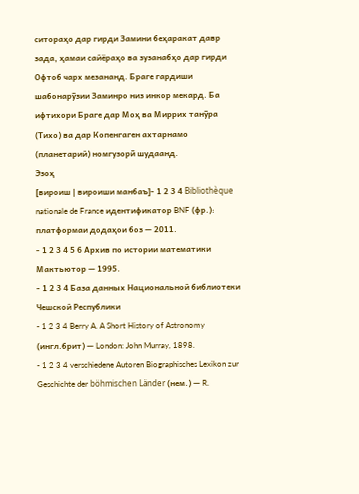ситораҳо дар гирди Замини беҳаракат давр зада, ҳамаи сайёраҳо ва зузанабҳо дар гирди Офтоб чарх мезананд. Браге гардиши шабонарӯзии Заминро низ инкор мекард. Ба ифтихори Браге дар Моҳ ва Миррих танӯра (Тихо) ва дар Копенгаген ахтарнамо (планетарий) номгузорӣ шудаанд.
Эзоҳ
[вироиш | вироиши манбаъ]- 1 2 3 4 Bibliothèque nationale de France идентификатор BNF (фр.): платформаи додаҳои боз — 2011.
- 1 2 3 4 5 6 Архив по истории математики Мактьютор — 1995.
- 1 2 3 4 База данных Национальной библиотеки Чешской Республики
- 1 2 3 4 Berry A. A Short History of Astronomy (ингл.брит) — London: John Murray, 1898.
- 1 2 3 4 verschiedene Autoren Biographisches Lexikon zur Geschichte der böhmischen Länder (нем.) — R.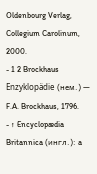Oldenbourg Verlag, Collegium Carolinum, 2000.
- 1 2 Brockhaus Enzyklopädie (нем.) — F.A. Brockhaus, 1796.
- ↑ Encyclopædia Britannica (ингл.): a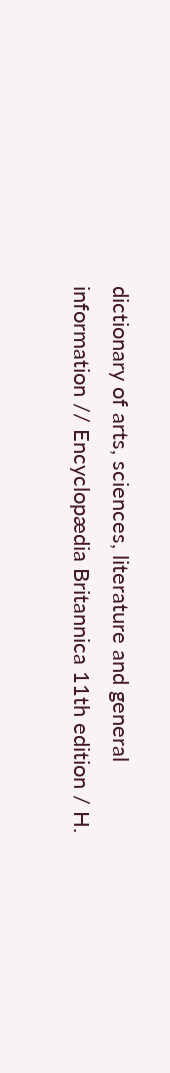dictionary of arts, sciences, literature and general information // Encyclopædia Britannica 11th edition / H.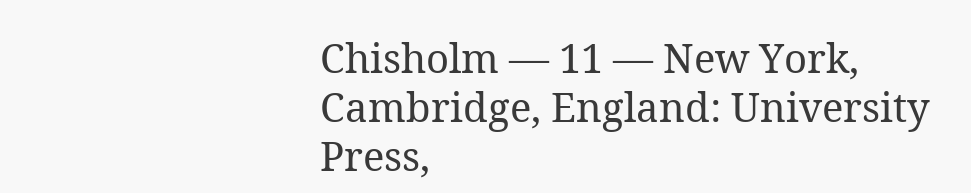Chisholm — 11 — New York, Cambridge, England: University Press,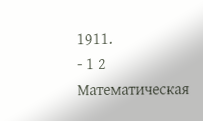1911.
- 1 2 Математическая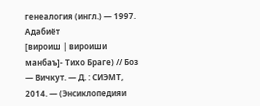генеалогия (ингл.) — 1997.
Адабиёт
[вироиш | вироиши манбаъ]- Тихо Браге) // Боз — Вичкут. — Д. : СИЭМТ, 2014. — (Энсиклопедияи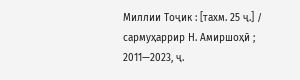Миллии Тоҷик : [тахм. 25 ҷ.] / сармуҳаррир Н. Амиршоҳӣ ; 2011—2023, ҷ.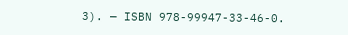3). — ISBN 978-99947-33-46-0.